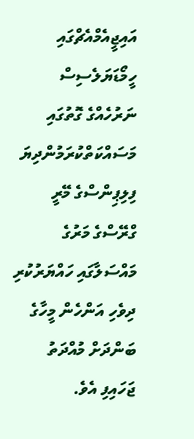އައިޖީއެމްއެޗްގައި ހީމޯޑަޔަލެސިސް ނަރުހެއްގެ ގޮތުގައި މަސައްކަތްކުރަމުންދިޔަ ފިލިޕިންސްގެ މޭރީ ގްރޭސްގެ މަރުގެ މައްސަލާގައި ހައްޔަރުކުރި ދިވެހި އަންހެން މީހާގެ ބަންދަށް މުއްދަތު ޖަހައިފި އެވެ.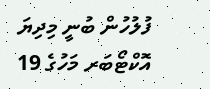ފުލުހުން ބުނީ މިދިޔަ އޮކްޓޯބަރ މަހުގެ 19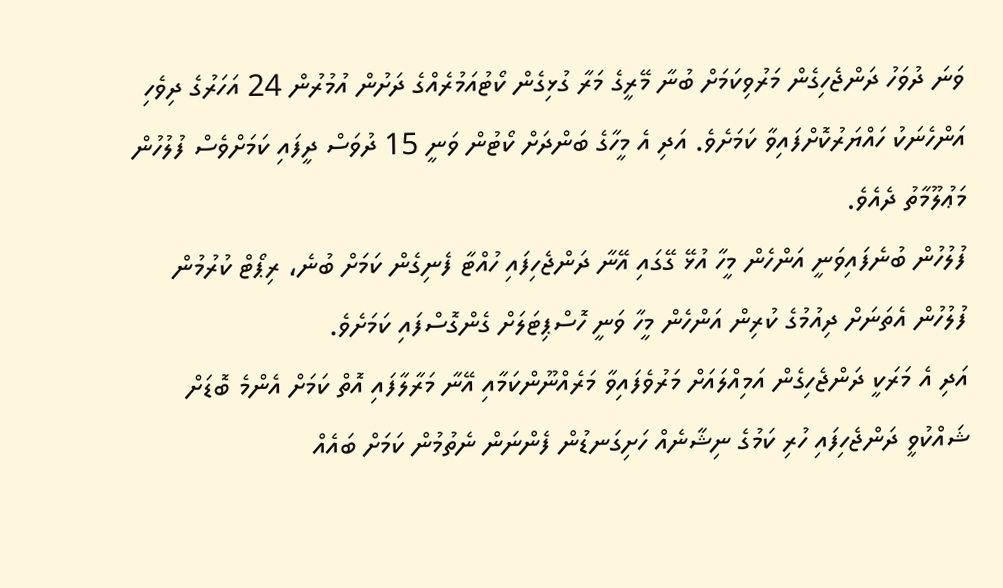ވަނަ ދުވަހު ދަންޖެހިގެން މަރުވިކަމަށް ބުނާ މޭރީގެ މަރާ ގުޅިގެން ކޯޓުއަމުރެއްގެ ދަށުން އުމުރުން 24 އަހަރުގެ ދިވެހި އަންހެނަކު ހައްޔަރުކޮށްފައިވާ ކަމަށެވެ. އަދި އެ މީހާގެ ބަންދަށް ކޯޓުން ވަނީ 15 ދުވަސް ދީފައި ކަމަށްވެސް ފުލުހުން މަޢުލޫމާތު ދެއެވެ.
ފުލުހުން ބުނެފައިވަނީ އަންހެން މީހާ އުޅޭ ގޭގައި އޭނާ ދަންޖެހިފައި ހުއްޓާ ފެނިގެން ކަމަށް ބުނެ، ރިޕޯޓް ކުރުމުން ފުލުހުން އެތަނަށް ދިއުމުގެ ކުރިން އަންހެން މީހާ ވަނީ ހޮސްޕިޓަލަށް ގެންގޮސްފައި ކަމަށެވެ.
އަދި އެ މަރަކީ ދަންޖެހިގެން އަމިއްލައަށް މަރުވެފައިވާ މަރެއްނޫންކަމާއި އޭނާ މަރާލާފައި އޮތް ކަމަށް އެންމެ ބޮޑަށް ޝައްކުވީ ދަންޖެހިފައި ހުރި ކަމުގެ ނިޝާނެއް ހަށިގަނޑުން ފެންނަން ނެތުމުން ކަމަށް ބައެއް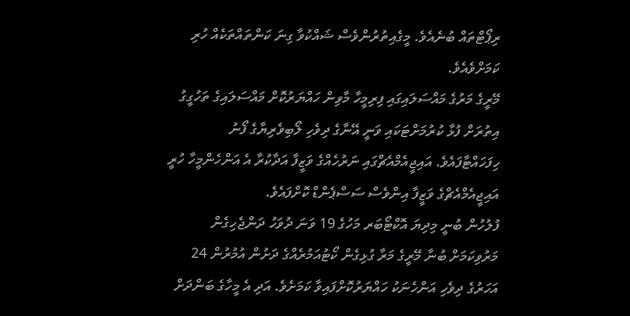ރިޕޯޓްތައް ބުނެއެވެ. މީގެއިތުރުންވެސް ޝައްކުވާ ގިނަ ކަންތައްތަކެއް ހުރި ކަމަށްވެއެވެ.
މޭރީގެ މަރުގެ މައްސަލައިގައި ފިރިމީހާ މާވިން ހައްޔަރުކޮށް މައްސަލައިގެ ތަހުގީގު އިތުރަށް ފުޅާ ކުރުމަށްޓަކައި ވަނީ އޭނާގެ ދިވެހި ލޯބިވެރިޔާގެ ފޯނު ހިފަހައްޓާފައެވެ. އައިޖީއެމްއެޗްގައި ނަރުހެއްގެ ވަޒީފާ އަދާކުރާ އެ އަންހެންމީހާ ހުރީ އައިޖީއެމްއެޗްގެ ވަޒީފާ އިންވެސް ސަސްޕެންޑް ކޮށްފައެވެ.
ފުލުހުން ބުނީ މިދިޔަ އޮކްޓޯބަރ މަހުގެ 19 ވަނަ ދުވަހު ދަންޖެހިގެން މަރުވިކަމަށް ބުނާ މޭރީގެ މަރާ ގުޅިގެން ކޯޓުއަމުރެއްގެ ދަށުން އުމުރުން 24 އަހަރުގެ ދިވެހި އަންހެނަކު ހައްޔަރުކޮށްފައިވާ ކަމަށެވެ. އަދި އެ މީހާގެ ބަންދަށް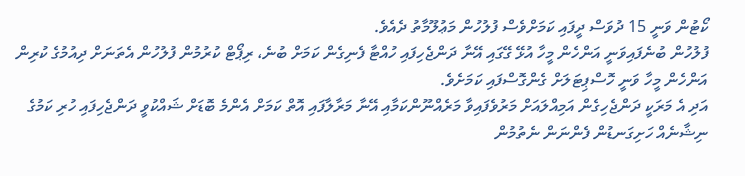ކޯޓުން ވަނީ 15 ދުވަސް ދީފައި ކަމަށްވެސް ފުލުހުން މަޢުލޫމާތު ދެއެވެ.
ފުލުހުން ބުނެފައިވަނީ އަންހެން މީހާ އުޅޭ ގޭގައި އޭނާ ދަންޖެހިފައި ހުއްޓާ ފެނިގެން ކަމަށް ބުނެ، ރިޕޯޓް ކުރުމުން ފުލުހުން އެތަނަށް ދިއުމުގެ ކުރިން އަންހެން މީހާ ވަނީ ހޮސްޕިޓަލަށް ގެންގޮސްފައި ކަމަށެވެ.
އަދި އެ މަރަކީ ދަންޖެހިގެން އަމިއްލައަށް މަރުވެފައިވާ މަރެއްނޫންކަމާއި އޭނާ މަރާލާފައި އޮތް ކަމަށް އެންމެ ބޮޑަށް ޝައްކުވީ ދަންޖެހިފައި ހުރި ކަމުގެ ނިޝާނެއް ހަށިގަނޑުން ފެންނަން ނެތުމުން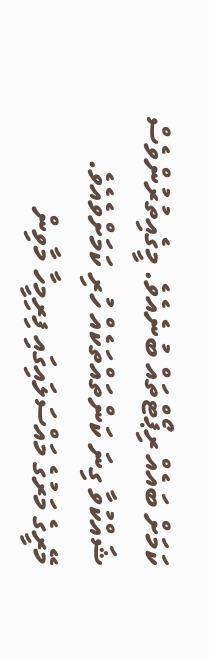ކަމަށް ބައެއް ރިޕޯޓްތައް ބުނެއެވެ. މީގެއިތުރުންވެސް ޝައްކުވާ ގިނަ ކަންތައްތަކެއް ހުރި ކަމަށްވެއެވެ.
މޭރީގެ މަރުގެ މައްސަލައިގައި ފިރިމީހާ މާވިން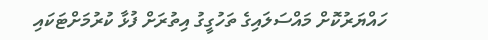ހައްޔަރުކޮށް މައްސަލައިގެ ތަހުގީގު އިތުރަށް ފުޅާ ކުރުމަށްޓަކައި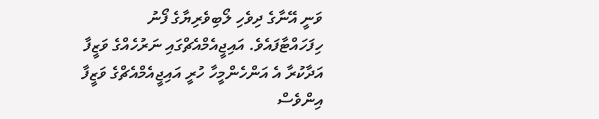ވަނީ އޭނާގެ ދިވެހި ލޯބިވެރިޔާގެ ފޯނު ހިފަހައްޓާފައެވެ. އައިޖީއެމްއެޗްގައި ނަރުހެއްގެ ވަޒީފާ އަދާކުރާ އެ އަންހެންމީހާ ހުރީ އައިޖީއެމްއެޗްގެ ވަޒީފާ އިންވެސް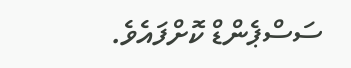ސަސްޕެންޑް ކޮށްފައެވެ.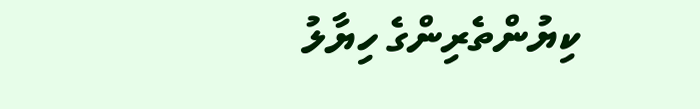ކިޔުންތެރިންގެ ހިޔާލު